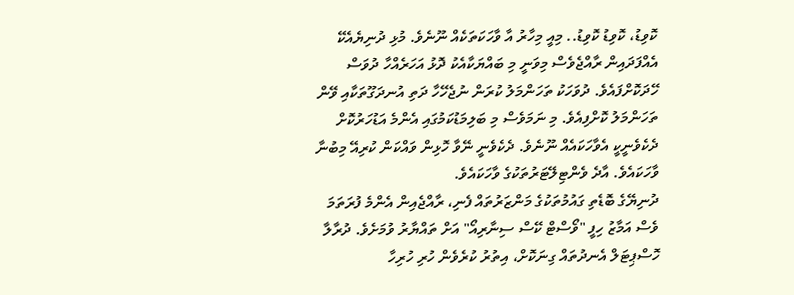ކޮވިޑު، ކޮވިޑު ކޮވިޑު.. މިއީ މިހާރު އާ ވާހަކަތަކެއް ނޫނެވެ. މުޅި ދުނިޔެއެކޭ އެއްފަދައިން ރާއްޖެވެސް މިވަނީ މި ބައްޔަކާއެކު ދޮޅު އަހަރެއްހާ ދުވަސް ހޭދަކޮށްފައެވެ. ދުވަހަކު ތަހަންމަލު ކުރަން ނުޖެހޭހާ ދަތި އުނދަގޫތަކާއި ވޭން ތަހަންމަލު ކޮށްފިއެވެ. މި ނަމަވެސް މި ބަލިމަޑުކަމުގައި އެންމެ އަޑުހަރުކޮށް ދެކެވެނީކީ އެވާހަކައެއް ނޫނެވެ. ދެކެވެނީ ނޭވާ ހޮޅިން ވައްކަން ކުރިއޭ މިބުނާ ވާހަކައެވެ. އާދެ ވެންޓިލޭޓަރުތަކުގެ ވާހަކައެވެ.
ދުނިޔޭގެ ބޮޑެތި ގައުމުތަކުގެ މަންޒަރުތައް ފެނި، ރާއްޖެއިން އެންމެ ފުރަތަމަ ވެސް އަމާޒު ހިފީ "ވޯސްޓް ކޭސް ސިނާރިއޯ" އަށް ތައްޔާރު ވުމަށެވެ. ދުރާލާ ހޮސްޕިޓަލް އެނދުތައް ގިނަކޮށް، އިތުރު ކުރެވެން ހުރި ހުރިހާ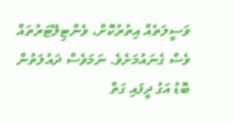ވަސީލަތެއް އިތުރުކޮށް، ވެންޓިލޭޓަރުތައް ވެސް ގެނައުމަށެވެ. ނަމަވެސް ދައުލަތުން ބޮޑު އަގު ދީފައި ގަތް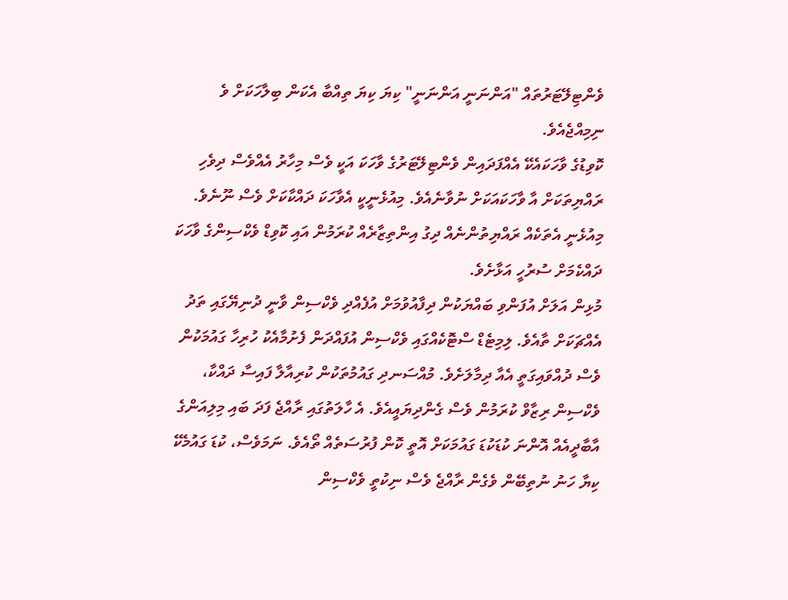ވެންޓިލޭޓަރުތައް "އަންނަނީ އަންނަނީ" ކިޔަ ކިޔަ ތިއްބާ އެކަން ބިލާހަކަށް ވެ ނިމިއްޖެއެވެ.
ކޮވިޑުގެ ވާހަކައެކޭ އެއްފަދައިން ވެންޓިލޭޓަރުގެ ވާހަކަ އަކީ ވެސް މިހާރު އެއްވެސް ދިވެހި ރައްޔިތަކަށް އާ ވާހަކައަކަށް ނުވާނެއެވެ. މިއުޅެނީކީ އެވާހަކަ ދައްކާކަށް ވެސް ނޫނެވެ. މިއުޅެނީ އެތަކެއް ރައްޔިތުންނެއް ދިގު އިންތިޒާރެއް ކުރަމުން އައި ކޮވިޑް ވެކްސިންގެ ވާހަކަ ދައްކެމަށް ސުރުހީ އަޅާށެވެ.
މުޅިން އަލަށް އުފަންވި ބައްޔަކުން ދިފާއުވުމަށް އުފެއްދި ވެކްސިން ވާނީ ދުނިޔޭގައި ތަދު އެއްޗަކަށް ތާއެވެ. ލިމިޓެޑް ސްޓޮކެއްގައި ވެކްސިން އުފައްދަން ފެށުމާއެކު ހުރިހާ ގައުމަކުން ވެސް ދުއްވައިގަތީ އެއާ ދިމާލަށެވެ. މުއްސަނދި ގައުމުތަކުން ކުރިއާލާ ފައިސާ ދައްކާ، ވެކްސިން ރިޒާވް ކުރަމުން ވެސް ގެންދިޔައީއެވެ. އެ ހާލަތުގައި ރާއްޖެ ފަދަ ބައި މިލިއަންގެ އާބާދީއެއް އޮންނަ ކުޑަކުޑަ ގައުމަކަށް އޮތީ ކޮން ފުރުސަތެއް ތޯއެވެ. ނަމަވެސް، ކުޑަ ގައުމެކޭ ކިޔާ ހަނު ނުތިބޭން ވެގެން ރާއްޖެ ވެސް ނިކުތީ ވެކްސިން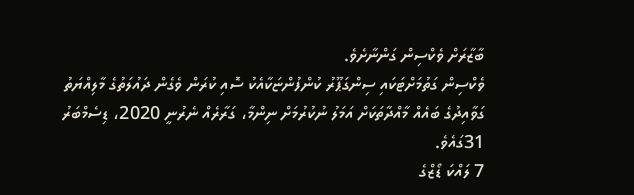ބާޒާރަށް ވެކްސިން ގަންނާށެވެ.
ވެކްސިން ގަތުމަށްޓަކައި ސިންގަޕޫރު ކުންފުންޏަކާއެކު ސޮއި ކުރަން ވެގެން ދައުލަތުގެ މާލިއްޔަތު ގަވާއިދުގެ ބައެއް މާއްދާތަކަށް އަމަލު ނުކުރުމަށް ނިންމާ، ގަރާރެއް ނެރުނީ 2020، ޑިސެމްބަރު 31ގައެވެ.
7 ލައްކަ ޑޯޒްގެ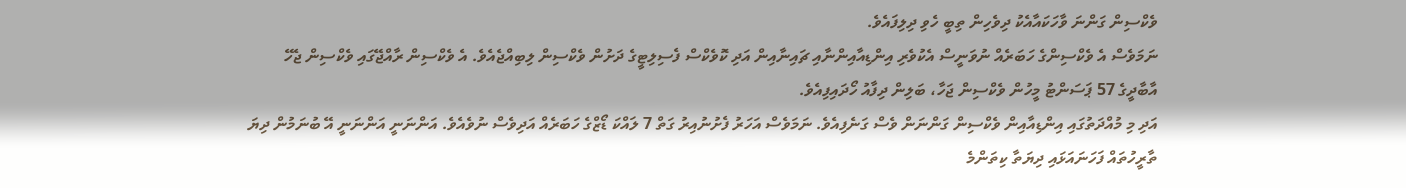ވެކްސިން ގަންނަ ވާހަކައާއެކު ދިވެހިން ތިބީ ހެވި ދިލިފައެވެ.
ނަމަވެސް އެ ވެކްސިންގެ ހަބަރެއް ނުވަނީސް އެކުވެރި އިންޑިއާއިންނާއި ޗައިނާއިން އަދި ކޮވެކްސް ފެސިލިޓީގެ ދަށުން ވެކްސިން ލިބިއްޖެއެވެ. އެ ވެކްސިން ރާއްޖޭގައި ވެކްސިން ޖެހޭ އާބާދީގެ 57 ޕަސަންޓު މީހުން ވެކްސިން ޖަހާ، ބަލިން ދިފާއު ހޯދައިފިއެވެ.
އަދި މި މުއްދަތުގައި އިންޑިއާއިން ވެކްސިން ގަންނަން ވެސް ގަނެފިއެވެ. ނަމަވެސް އަހަރު ފެށުނުއިރު ގަތް 7 ލައްކަ ޑޯޒްގެ ހަބަރެއް އަދިވެސް ނުވެއެވެ. އަންނަނީ އަންނަނީ އޭ ބުނަމުން ދިޔަ ތާރީހުތައް ފަހަނައަޅައި ދިޔަތާ ކިތަންމެ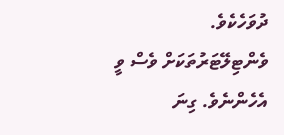ދުވަހެކެވެ. ވެންޓިލޭޓަރުތަކަށް ވެސް ވީ އެހެންނެވެ. ގިނަ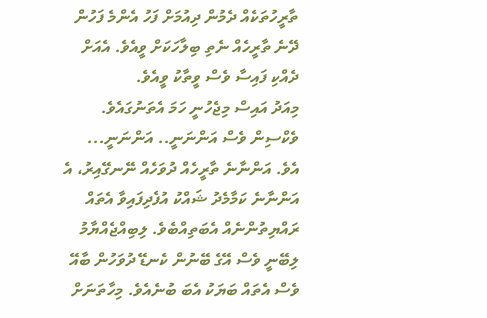ތާރީހުތަކެއް ދެމުން ދިއުމަށް ފަހު އެންމެ ފަހުން ދޭނެ ތާރީހެއް ނެތި ބިލާހަކަށް ވީއެވެ. އެއަށް ދެއްކި ފައިސާ ވެސް ވީތާކު ވީއެވެ.
މިއަދު އައިސް މިޖެހުނީ ހަމަ އެތަނުގައެވެ. ވެކްސިން ވެސް އަންނަނީ.. އަންނަނީ... އެވެ. އަންނާނެ ތާރީހެއް ދުވަހެއް ނޭނގޭއިރު، އެ އަންނާނެ ކަމާމެދު ޝައްކު އުފެދިފައިވާ އެތައް ރައްޔިތުންނެއް އެބަތިއްބެވެ. ލިބިއްޖެއްޔާމު ލިބޭނީ ވެސް އޭގެ ބޭނުން ކެނޑޭ ދުވަހުން ބާއޭ ވެސް އެތައް ބަޔަކު އެބަ ބުނެއެވެ. މިހާތަނަށް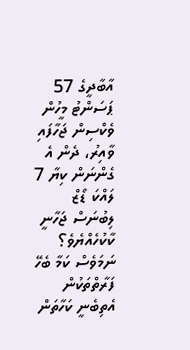އާބާދީގެ 57 ޕަސަންޓު މީހުން ވެކްސިން ޖަހާފައި ވާއިރު، ދެން އެ ގެންނަން ކިޔާ 7 ލައްކަ ޑޯޒް ލިބުނަސް ޖަހާނީ ކާކުހެއްޔެވެ؟ ނަމަވެސް ކަމާ ބެހޭ ފަރާތްތަކުން އެތިބެނީ ކަހާތަން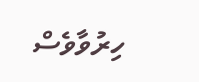ހިރުވާވެސް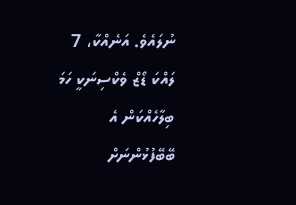ނުލައެވެ. އަނެއްކާ، 7 ލައްކަ ޑޯޒް ވެކްސިނަކީ ހަމަ ބިލާހެއްކަން އެ ބޭބޭފުޅުންނަށް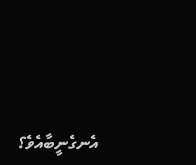އެނގެނީބާއެވެ؟